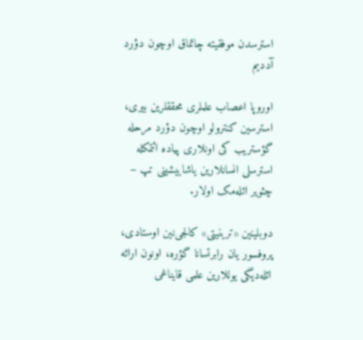استرسدن موفقیته چاتماق اوچون دؤرد آددیم

اوروپا اعصاب علملری محققلرین بیری، استرسین کنترولو اوچون دؤرد مرحله گؤستریب کی اونلاری پیاده ائتمکله استرسلی انسانلارین یاشاییشینی تپ – چئویر ائله‌مک اولار.

دوبلینین «ترینیتی» کالجی‌نین اوستادی، پروفسور یان رابرتسانا گؤره، اونون ارائه ائله‌دیگی یوللارین علمی قایناغی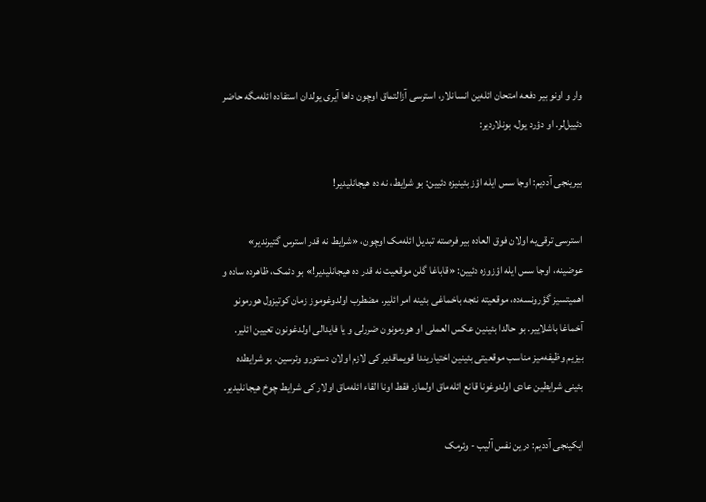وار و اونو بیر دفعه امتحان ائله‌ین انسانلار، استرسی آزالتماق اوچون داها آیری یولدان استفاده ائله‌مگه حاضر دئییل‌لر. او دؤرد یول، بونلاردیر:

بیرینجی آددیم: اوجا سس ایله اؤز بئینیزه دئیین: بو شرایط، نه ده هیجانلیدیر!

استرسی ترقی‌یه اولان فوق العاده بیر فرصته تبدیل ائله‌مک اوچون، «شرایط نه قدر استرس گتیرندیر» عوضینه، اوجا سس ایله اؤزوزه دئیین: «قاباغا گلن موقعیت نه قدر ده هیجانلیدیر!» بو دئمک، ظاهرده ساده و اهمیتسیز گؤرونسه‌ده، موقعیته نئجه باخماغی بئینه امر ائلیر. مضطرب اولدوغوموز زمان کوتیزول هورمونو آخماغا باشلاییر. بو حالدا بئینین عکس العملی او هورمونون ضررلی و یا فایدالی اولدغونون تعیین ائلیر. بیزیم وظیفه‌میز مناسب موقعیتی بئینین اختیاریندا قویماقدیر کی لازم اولان دستورو وئرسین. بو شرایطده بئینی شرایطین عادی اولدوغونا قانع ائله‌ماق اولماز. فقط اونا القاء ائله‌ماق اولار کی شرایط چوخ هیجانلیدیر.

ایکینجی آددیم: درین نفس آلیب - وئرمک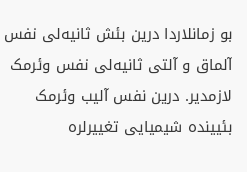بو زمانلاردا درین بئش ثانیه‌لی نفس آلماق و آلتی ثانیه‌لی نفس وئرمک لازمدیر. درین نفس آلیب وئرمک بئیینده شیمیایی تغییرلره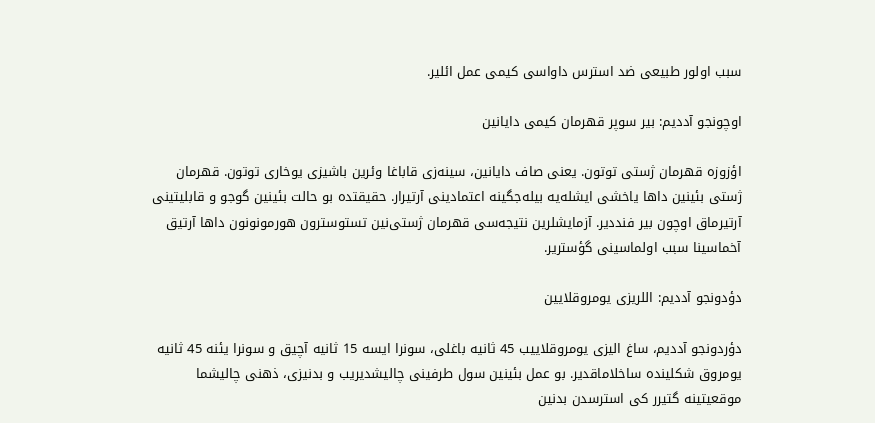سبب اولور طبیعی ضد استرس داواسی کیمی عمل ائلیر.

اوچونجو آددیم: بیر سوپر قهرمان کیمی دایانین

اؤزوزه قهرمان ژستی توتون. یعنی صاف دایانین، سینه‌زی قاباغا وئرین باشیزی یوخاری توتون. قهرمان ژستی بئینین داها یاخشی ایشله‌یه بیله‌جگینه اعتمادینی آرتیرار. حقیقتده بو حالت بئینین گوجو و قابلیتینی آرتیرماق اوچون بیر فنددیر. آزمایشلرین نتیجه‌سی قهرمان ژستی‌نین تستوسترون هورمونونون داها آرتیق آخماسینا سبب اولماسینی گؤستریر.

دؤدونجو آددیم: اللریزی یومروقلایین

دؤردونجو آددیم، ساغ الیزی یومروقلاییب 45 ثانیه باغلی، سونرا ایسه 15 ثانیه آچیق و سونرا یئنه 45 ثانیه یومروق شکلینده ساخلاماقدیر. بو عمل بئینین سول طرفینی چالیشدیریب و بدنیزی، ذهنی چالیشما موقعیتینه گتیرر کی استرسدن بدنین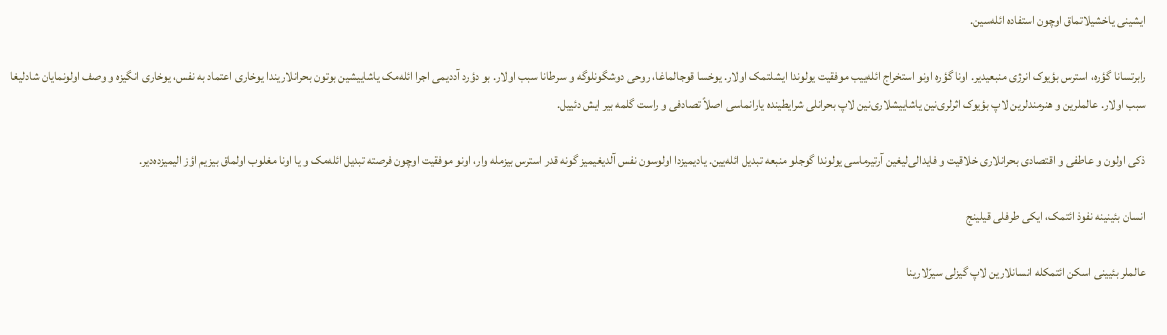ایشینی یاخشیلاتماق اوچون استفاده ائله‌سین.

رابرتسانا گؤره، استرس بؤیوک انرژی منبعیدیر. اونا گؤره اونو استخراج ائله‌ییب موفقیت یولوندا ایشلتمک اولار. یوخسا قوجالماغا، روحی دوشگونلوگه و سرطانا سبب اولار. بو دؤرد آددیمی اجرا ائله‌مک یاشاییشین بوتون بحرانلاریندا یوخاری اعتماد به نفس، یوخاری انگیزه و وصف اولونمایان شادلیغا سبب اولار. عالملرین و هنرمندلرین لاپ بؤیوک اثرلری‌نین یاشاییشلاری‌نین لاپ بحرانلی شرایطینده یارانماسی اصلاً تصادفی و راست گلمه بیر ایش دئییل.

ذکی اولون و عاطفی و اقتصادی بحرانلاری خلاقیت و فایدالی‌لیغین آرتیرماسی یولوندا گوجلو منبعه تبدیل ائله‌یین. یادیمیزدا اولوسون نفس آلدیغیمیز گونه قدر استرس بیزمله وار، اونو موفقیت اوچون فرصته تبدیل ائله‌مک و یا اونا مغلوب اولماق بیزیم اؤز الیمیزده‌دیر.

انسان بئینینه نفوذ ائتمک، ایکی طرفلی قیلینج

عالملر بئیینی اسکن ائتمکله انسانلارین لاپ گیزلی سیرّلارینا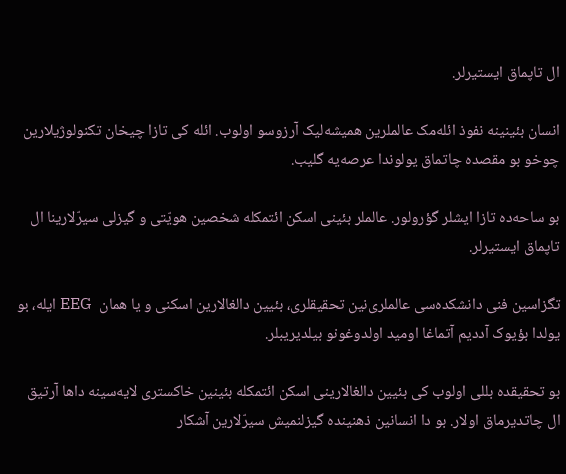ال تاپماق ایستیرلر.

انسان بئینینه نفوذ ائله‌مک عالملرین همیشه‌لیک آرزوسو اولوب. ائله کی تازا چیخان تکنولوژیلارین چوخو بو مقصده چاتماق یولوندا عرصه‌یه گلیب.

بو ساحه‌ده تازا ایشلر گؤرولور. عالملر بئینی اسکن ائتمکله شخصین هویّتی و گیزلی سیرّلارینا ال تاپماق ایستیرلر.

تگزاسین فنی دانشکده‌سی‌ عالملری‌نین تحقیقلری، بئیین دالغالارین اسکنی و یا همان  EEG ایله، بو یولدا بؤیوک آددیم آتماغا اومید اولدوغونو بیلدیریبلر.

بو تحقیقده بللی اولوب کی بئیین دالغالارینی اسکن ائتمکله بئینین خاکستری لایه‌سینه داها آرتیق ال چاتدیرماق اولار. بو دا انسانین ذهنینده گیزلنمیش سیرّلارین آشکار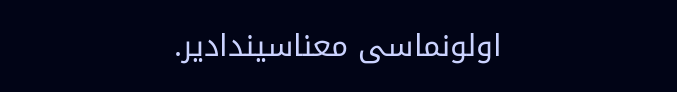اولونماسی معناسیندادیر.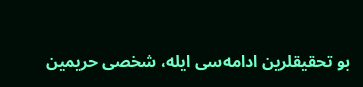بو تحقیقلرین ادامه‌سی ایله، شخصی حریمین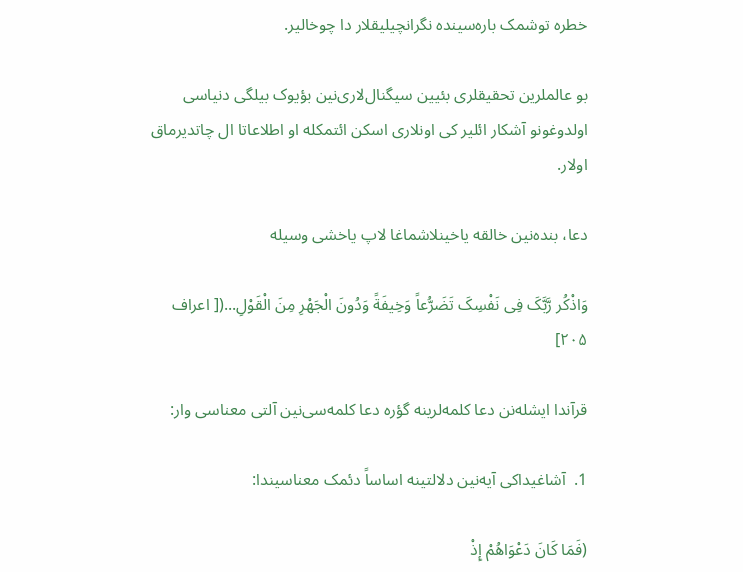خطره توشمک باره‌سینده‌ نگرانچیلیقلار دا چوخالیر.

بو عالملرین تحقیقلری بئیین سیگنال‌لاری‌نین بؤیوک بیلگی دنیاسی اولدوغونو آشکار ائلیر کی اونلاری اسکن ائتمکله او اطلاعاتا ال چاتدیرماق اولار.

دعا، بنده‌نین خالقه یاخینلاشماغا لاپ یاخشی وسیله

وَاذْکُر رَّبَّکَ فِی نَفْسِکَ تَضَرُّعاً وَخِیفَةً وَدُونَ الْجَهْرِ مِنَ الْقَوْلِ...([ اعراف ۲۰۵]

قرآندا ایشله‌نن دعا کلمه‌لرینه گؤره دعا کلمه‌سی‌نین آلتی معناسی وار:

1.  آشاغیداکی آیه‌نین دلالتینه اساساً دئمک معناسیندا:

(فَمَا کَانَ دَعْوَاهُمْ إِذْ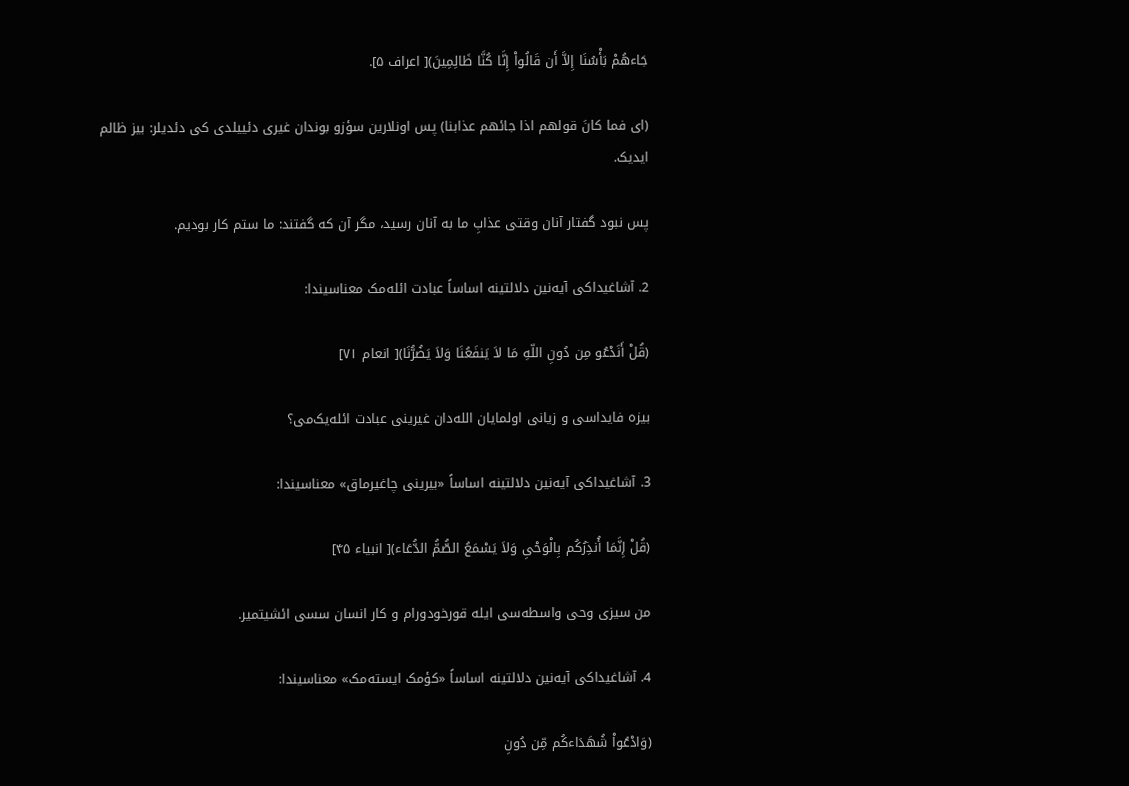جَاءهُمْ بَأْسُنَا إِلاَّ أَن قَالُواْ إِنَّا کُنَّا ظَالِمِینَ)[ اعراف ۵].

(ای فما کانَ قولهم اذا جائهم عذابنا) پس اونلارین سؤزو بوندان غیری دئییلدی کی دئدیلر: بیز ظالم ایدیک.

پس نبود گفتار آنان وقتی عذابِ ما به آنان رسید، مگر آن که گفتند: ما ستم کار بودیم.

2. آشاغیداکی آیه‌نین دلالتینه اساساً عبادت ائله‌مک معناسیندا:

(قُلْ أَنَدْعُو مِن دُونِ اللّهِ مَا لاَ یَنفَعُنَا وَلاَ یَضُرُّنَا)[ انعام ۷۱]

بیزه فایداسی و زیانی اولمایان الله‌دان غیرینی عبادت ائله‌یک‌می؟

3. آشاغیداکی آیه‌نین دلالتینه اساساً «بیرینی چاغیرماق» معناسیندا:

(قُلْ إِنَّمَا أُنذِرُکُم بِالْوَحْیِ وَلاَ یَسْمَعُ الصُّمُّ الدُّعَاء)[ انبیاء ۴۵]

من سیزی وحی واسطه‌سی ایله قورخودورام و کار انسان سسی ائشیتمیر.

4. آشاغیداکی آیه‌نین دلالتینه اساساً «کؤمک ایسته‌مک» معناسیندا:

(وَادْعُواْ شُهَدَاءکُم مِّن دُونِ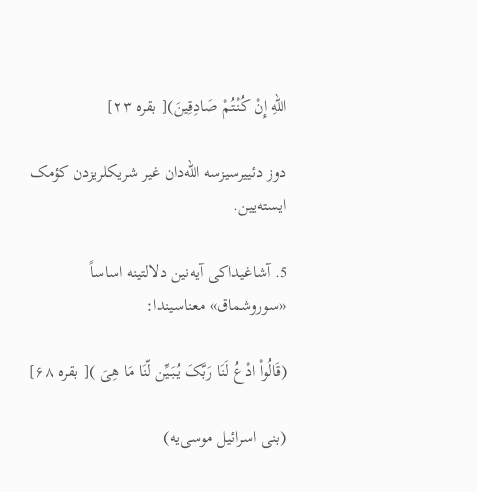اللّهِ إِنْ کُنْتُمْ صَادِقِینَ)[ بقره ۲۳]

دوز دئییرسیزسه الله‌دان غیر شریکلریزدن کؤمک ایسته‌یین.

5. آشاغیداکی آیه‌نین دلالتینه اساساً «سوروشماق» معناسیندا:

(قَالُواْ ادْعُ لَنَا رَبَّکَ یُبَیِّن لّنَا مَا هِیَ )[ بقره ۶۸]

(بنی اسرائیل موسی‌یه)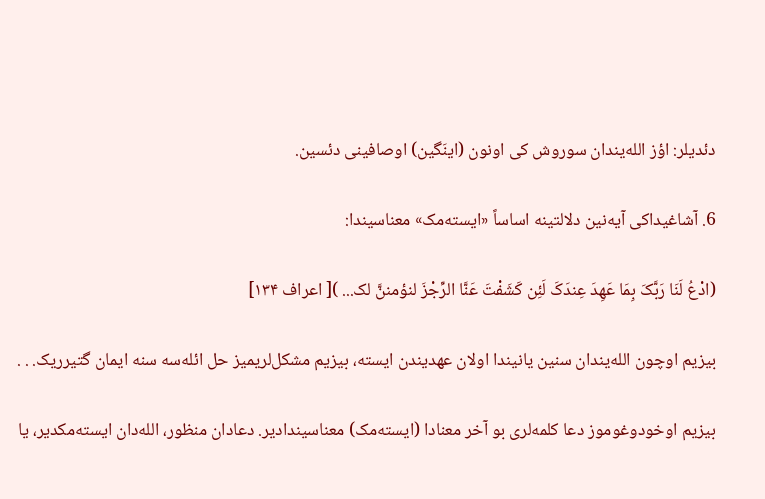دئدیلر: اؤز الله‌یندان سوروش کی اونون (اینَگین) اوصافینی دئسین.

6. آشاغیداکی آیه‌نین دلالتینه اساساً «ایسته‌مک» معناسیندا:

(ادْعُ لَنَا رَبَّکَ بِمَا عَهِدَ عِندَکَ لَئِن کَشَفْتَ عَنَّا الرِّجْزَ لنؤمننَّ لک... )[ اعراف ۱۳۴]

بیزیم اوچون الله‌یندان سنین یانیندا اولان عهدیندن ایسته، بیزیم مشکل‌لریمیز حل ائله‌سه سنه ایمان گتیرریک. . .

بیزیم اوخودوغوموز دعا کلمه‌لری بو آخر معنادا (ایسته‌مک) معناسیندادیر. دعادان منظور، الله‌دان ایسته‌مکدیر، یا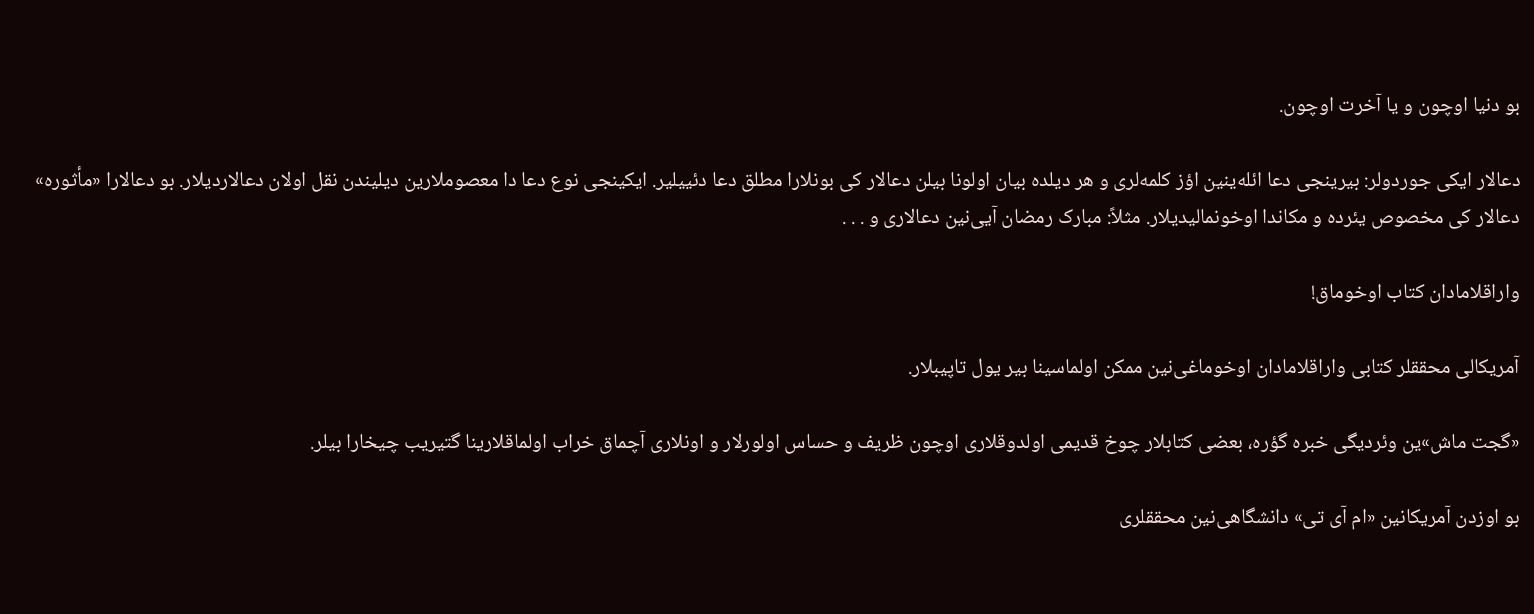بو دنیا اوچون و یا آخرت اوچون.

دعالار ایکی جوردولر: بیرینجی دعا ائله‌ینین اؤز کلمه‌لری و هر دیلده بیان اولونا بیلن دعالار کی بونلارا مطلق دعا دئییلیر. ایکینجی نوع دعا دا معصوملارین دیلیندن نقل اولان دعالاردیلار. بو دعالارا «مأثوره» دعالار کی مخصوص یئرده و مکاندا اوخونمالیدیلار. مثلاً: مبارک رمضان آیی‌نین دعالاری و . . .

واراقلامادان کتاب اوخوماق!

آمریکالی محققلر کتابی واراقلامادان اوخوماغی‌نین ممکن اولماسینا بیر یول تاپیبلار.

«گجت ماش»ین وئردیگی خبره گؤره، بعضی کتابلار چوخ قدیمی اولدوقلاری اوچون ظریف و حساس اولورلار و اونلاری آچماق خراب اولماقلارینا گتیریب چیخارا بیلر.

بو اوزدن آمریکانین «ام آی تی» دانشگاهی‌نین محققلری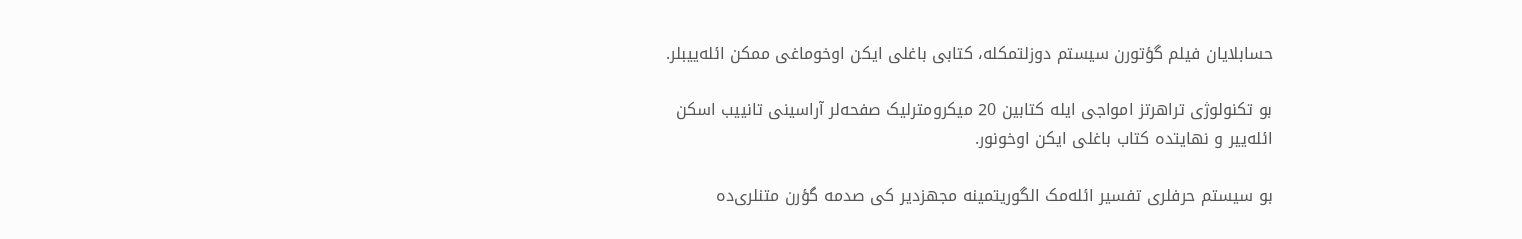حسابلایان فیلم گؤتورن سیستم دوزلتمکله، کتابی باغلی ایکن اوخوماغی ممکن ائله‌ییبلر.

بو تکنولوژی تراهرتز امواجی ایله کتابین 20 میکرومترلیک صفحه‌لر آراسینی تانییب اسکن ائله‌ییر و نهایتده کتاب باغلی ایکن اوخونور.

بو سیستم حرفلری تفسیر ائله‌مک الگوریتمینه مجهزدیر کی صدمه گؤرن متنلری‌ده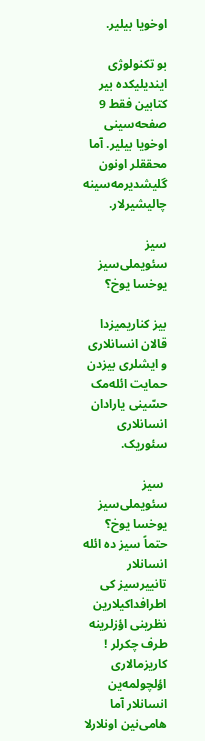اوخویا بیلیر.

بو تکنولوژی ایندیلیکده بیر کتابین فقط 9 صفحه‌سینی اوخویا بیلیر. آما محققلر اونون گلیشدیرمه‌سینه چالیشیرلار.

سیز سئویملی‌سیز یوخسا یوخ؟

بیز کناریمیزدا قالان انسانلاری و ایشلری بیزدن حمایت ائله‌مک حسّینی یارادان انسانلاری سئوریک.

 سیز سئویملی‌سیز یوخسا یوخ؟ حتماً سیز ده ائله انسانلار تانییرسیز کی اطرافداکیلارین نظرینی اؤزلرینه طرف چکرلر ! کاریزمالاری اؤلچولمه‌ین انسانلار آما هامی‌نین اونلارلا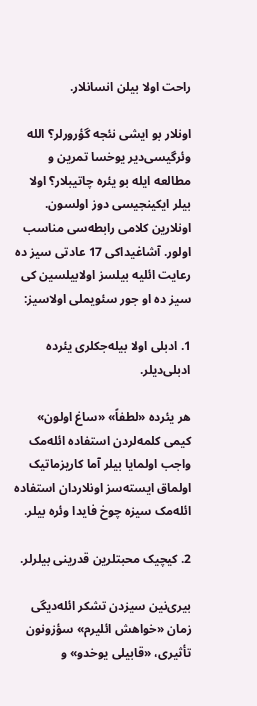راحت اولا بیلن انسانلار.

اونلار بو ایشی نئجه گؤرورلر؟ الله وئرگیسی‌دیر یوخسا تمرین و مطالعه ایله بو یئره چاتیبلار؟ اولا بیلر ایکینجیسی دوز اولسون. اونلارین کلامی رابطه‌سی مناسب اولور. آشاغیداکی 17 عادتی سیز ده رعایت ائلیه بیلسز اولابیلسین کی سیز ده او جور سئویملی اولاسیز:

1. ادبلی اولا بیله‌جکلری یئرده ادبلی‌دیلر.

هر یئرده «لطفاً» «ساغ اولون» کیمی کلمه‌لردن استفاده ائله‌مک واجب اولمایا بیلر آما کاریزماتیک اولماق ایسته‌سز اونلاردان استفاده ائله‌مک سیزه چوخ فایدا وئره بیلر.

2. کیچیک محبتلرین قدرینی بیلرلر.

بیری‌نین سیزدن تشکر ائله‌دیگی زمان «خواهش ائلیرم» سؤزونون تأثیری، «قابیلی یوخدو» و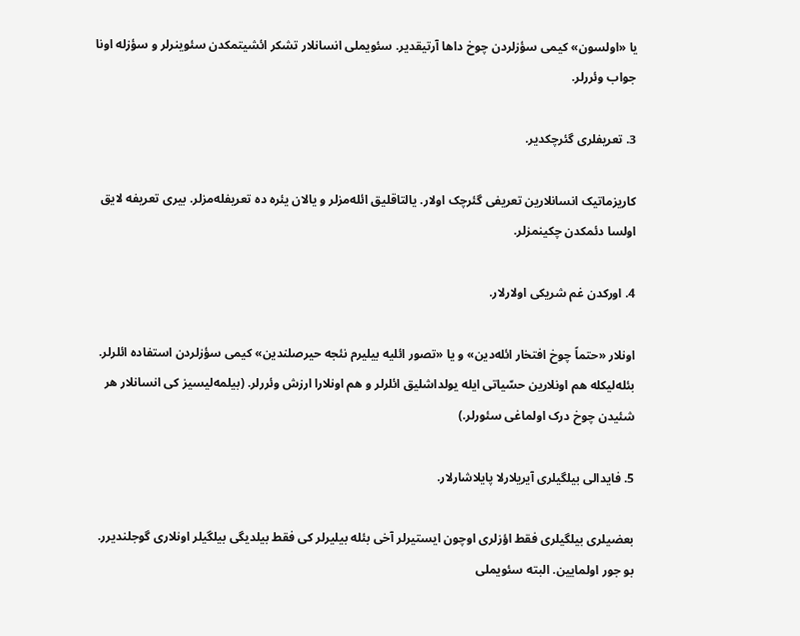یا «اولسون» کیمی سؤزلردن چوخ داها آرتیقدیر. سئویملی انسانلار تشکر ائشیتمکدن سئوینرلر و سؤزله اونا جواب وئررلر.

3. تعریفلری گئرچکدیر.

کاریزماتیک انسانلارین تعریفی گئرچک اولار. یالتاقلیق ائله‌مزلر و یالان یئره‌ ده تعریفله‌مزلر. بیری تعریفه لایق اولسا دئمکدن چکینمزلر.

4. اورکدن غم شریکی اولارلار.

اونلار «حتماً چوخ افتخار ائله‌دین» و یا «تصور ائلیه بیلیرم نئجه حیرصلندین» کیمی سؤزلردن استفاده ائلرلر. بئله‌لیکله هم اونلارین حسّیاتی ایله یولداشلیق ائلرلر و هم اونلارا ارزش وئررلر. (بیلمه‌لیسیز کی انسانلار هر شئیدن چوخ درک اولماغی سئورلر.)

5. فایدالی بیلگیلری آیریلارلا پایلاشارلار.

بعضیلری بیلگیلری فقط اؤزلری اوچون ایستیرلر آخی بئله بیلیرلر کی فقط بیلدیگی بیلگیلر اونلاری گوجلندیرر. بو جور اولمایین. البته سئویملی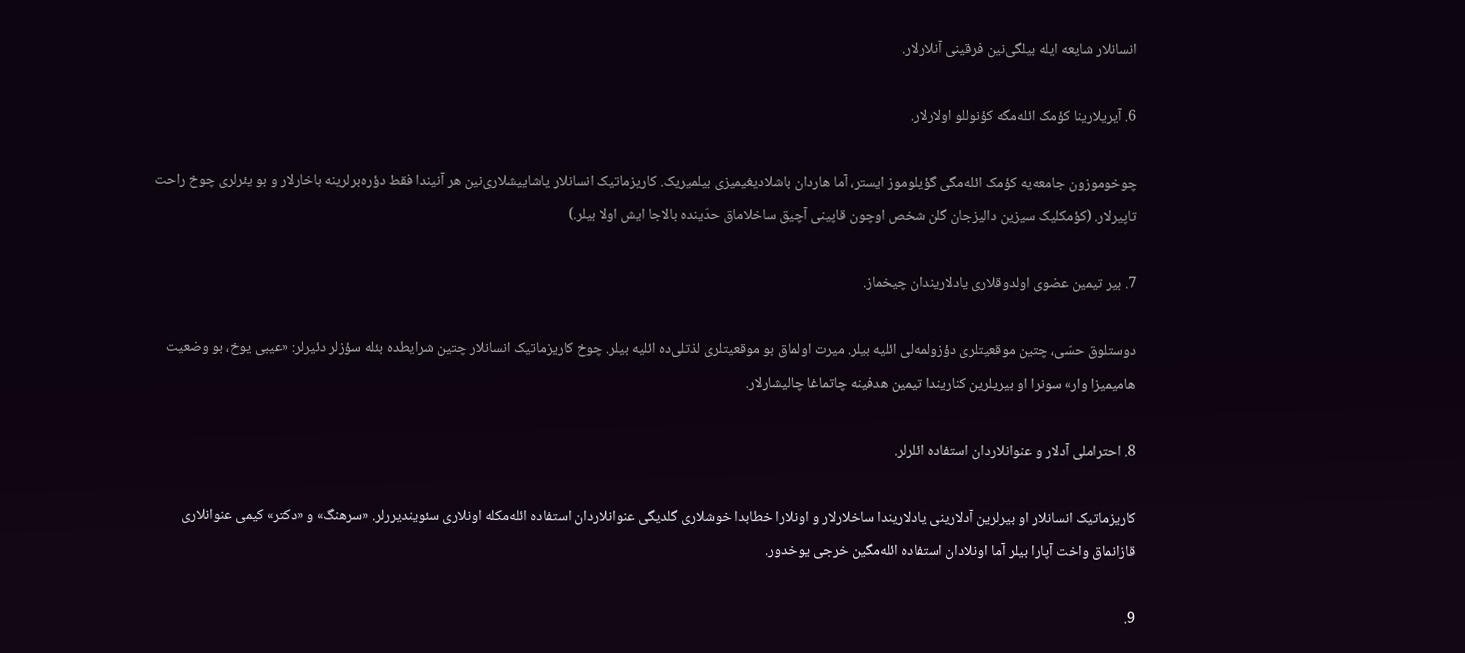انسانلار شایعه‌ ایله بیلگی‌نین فرقینی آنلارلار.

6. آیریلارینا کؤمک ائله‌مگه کؤنوللو اولارلار.

چوخوموزون جامعه‌یه کؤمک ائله‌مگی گؤیلوموز ایستر، آما هاردان باشلادیغیمیزی بیلمیریک. کاریزماتیک انسانلار یاشاییشلاری‌نین هر آنیندا فقط دؤره‌برلرینه باخارلار و بو یئرلری چوخ راحت تاپیرلار. (کؤمکلیک سیزین دالیزجان گلن شخص اوچون قاپینی آچیق ساخلاماق حدّینده بالاجا ایش اولا بیلر.)

7. بیر تیمین عضوی اولدوقلاری یادلاریندان چیخماز.

دوستلوق حسّی، چتین موقعیتلری دؤزولمه‌لی ائلیه بیلر. میرت اولماق بو موقعیتلری لذتلی‌ده ائلیه بیلر. چوخ کاریزماتیک انسانلار چتین شرایطده بئله سؤزلر دئیرلر: «عیبی یوخ، بو وضعیت هامیمیزا وار» سونرا او بیریلرین کناریندا تیمین هدفینه چاتماغا چالیشارلار.

8. احتراملی آدلار و عنوانلاردان استفاده ائلرلر.

کاریزماتیک انسانلار او بیرلرین آدلارینی یادلاریندا ساخلارلار و اونلارا خطابدا خوشلاری گلدیگی عنوانلاردان استفاده ائله‌مکله اونلاری سئویندیررلر. «سرهنگ» و «دکتر» کیمی عنوانلاری قازانماق واخت آپارا بیلر آما اونلادان استفاده ائله‌مگین خرجی یوخدور.

9.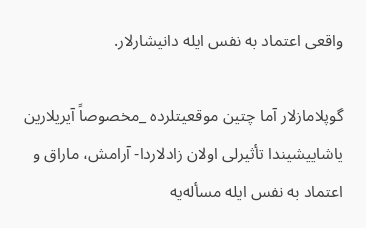واقعی اعتماد به نفس ایله دانیشارلار.

گوپلامازلار آما چتین موقعیتلرده _مخصوصاً آیریلارین یاشاییشیندا تأثیرلی اولان زادلاردا- آرامش، ماراق و اعتماد به نفس ایله مسأله‌یه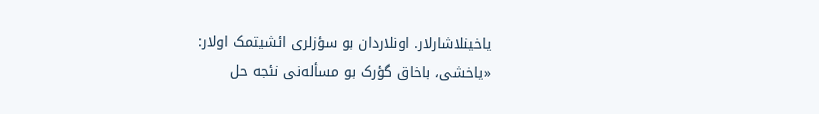یاخینلاشارلار. اونلاردان بو سؤزلری ائشیتمک اولار: «یاخشی، باخاق گؤرک بو مسأله‌نی نئجه حل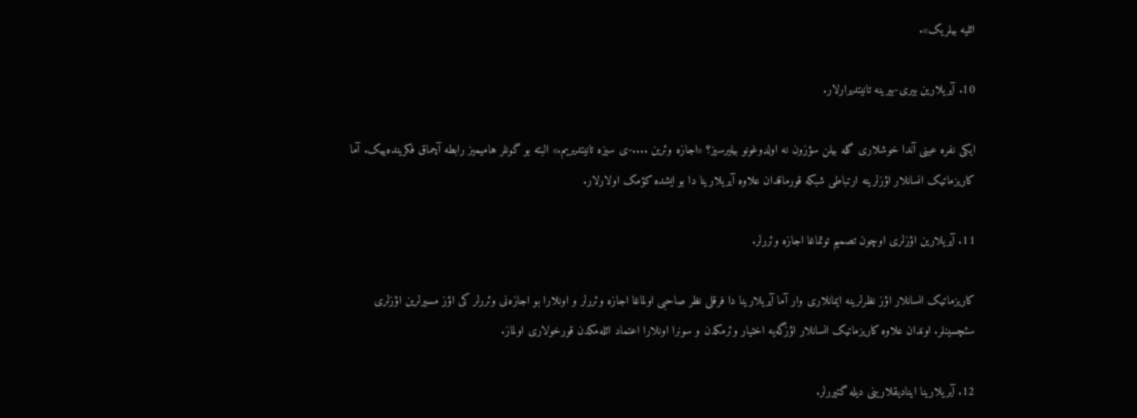ائلیه بیلریک».

10. آیریلارین بیری-بیرینه تانیتدیرارلار.

ایکی نفره عینی آندا خوشلاری گله بیلن سؤزون نه اولدوغونو بیلیرسیز؟ «اجازه وئرین ....-ی سیزه تانیتدیریم.» البته بو گونلر هامیمیز رابطه آچماق فکرینده‌ییک. آما کاریزماتیک انسانلار اؤزلرینه ارتباطی شبکه قورماقدان علاوه آیریلارینا دا بو ایشده کؤمک اولارلار.

11. آیریلارین اؤزلری اوچون تصمیم توتماغا اجازه وئررلر.

کاریزماتیک انسانلار اؤز نظرلرینه ایمانلاری وار آما آیریلارینا دا فرقلی نظر صاحبی اولماغا اجازه وئررلر و اونلارا بو اجازه‌نی وئررلر کی اؤز مسیرلرین اؤزلری سئچسینلر. اوندان علاوه کاریزماتیک انسانلار اؤزگه‌یه اختیار وئرمکدن و سونرا اونلارا اعتماد ائله‌مکدن قورخولاری اولماز.

12. آیریلارینا اینادیقلارینی دیله گتیررلر.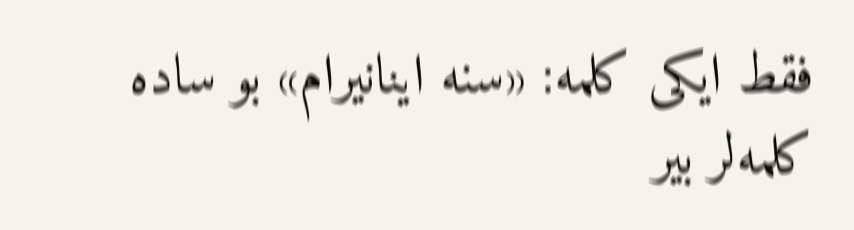فقط ایکی کلمه: «سنه اینانیرام» بو ساده کلمه‌لر بیر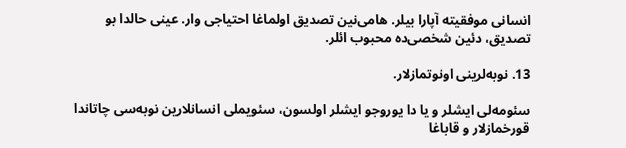انسانی موفقیته آپارا بیلر. هامی‌نین تصدیق اولماغا احتیاجی وار. عینی حالدا بو تصدیق، دئین شخصی‌ده محبوب ائلر.

13. نوبه‌لرینی اونوتمازلار.

سئومه‌لی ایشلر و یا دا یوروجو ایشلر اولسون، سئویملی انسانلارین نوبه‌سی چاتاندا قورخمازلار و قاباغا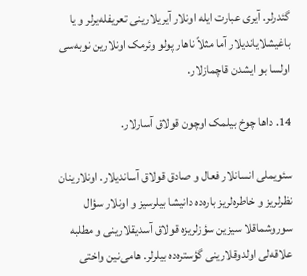گئدرلر. آیری عبارت ایله اونلار آیریلارینی تعریفله‌یرلر و یا باغیشلایاندیلار آما مثلاً ناهار پولو وئرمک اونلارین نوبه‌سی اولسا بو ایشدن قاچمازلار.

14. داها چوخ بیلمک اوچون قولاق آسارلار.

سئویملی انسانلار فعال و صادق قولاق آساندیلار. اونلارینان نظرلریز و خاطره‌لریز باره‌ده دانیشا بیلرسیز و اونلار سؤال سوروشماقلا سیزین سؤزلریزه قولاق آسدیقلارینی و مطلبه علاقه‌لی اولدوقلارینی گؤستره‌ده‌ بیلرلر. هامی‌نین واختی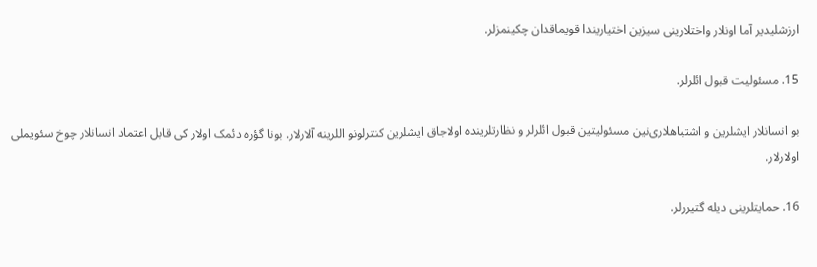ارزشلیدیر آما اونلار واختلارینی سیزین اختیاریندا قویماقدان چکینمزلر.

15. مسئولیت قبول ائلرلر.

بو انسانلار ایشلرین و اشتباهلاری‌نین مسئولیتین قبول ائلرلر و نظارتلرینده اولاجاق ایشلرین کنترلونو اللرینه آلارلار. بونا گؤره دئمک اولار کی قابل اعتماد انسانلار چوخ سئویملی اولارلار.

16. حمایتلرینی دیله گتیررلر.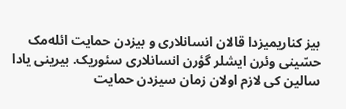بیز کناریمیزدا قالان انسانلاری و بیزدن حمایت ائله‌مک حسّینی وئرن ایشلر گؤرن انسانلاری سئوریک. بیرینی یادا سالین کی لازم اولان زمان سیزدن حمایت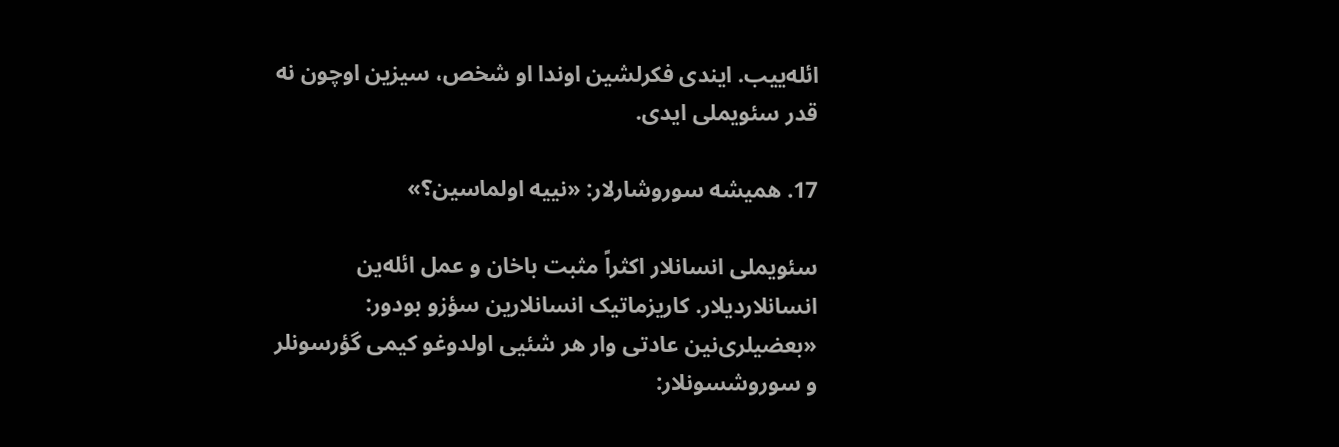ائله‌ییب. ایندی فکرلشین اوندا او شخص، سیزین اوچون نه قدر سئویملی ایدی.

17. همیشه سوروشارلار: «نییه اولماسین؟»

سئویملی انسانلار اکثراً مثبت باخان و عمل ائله‌ین انسانلاردیلار. کاریزماتیک انسانلارین سؤزو بودور: «بعضیلری‌نین عادتی وار هر شئیی اولدوغو کیمی گؤرسونلر و سوروشسونلار: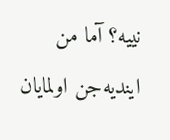نییه؟ آما من ایندیه‌جن اولمایان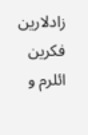زادلارین فکرین ائلرم و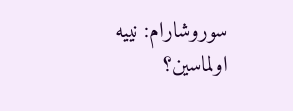سوروشارام: نییه اولماسین؟